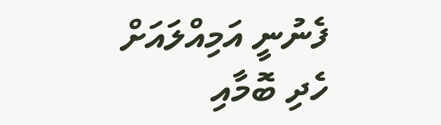ފެނުނީ އަމިއްލައަށް ހެދި ބޮމާއި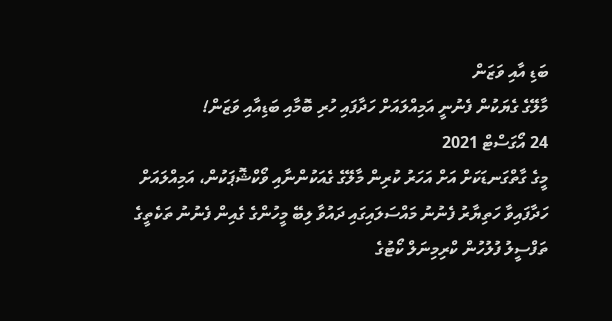ބަޑި އާއި ވަޒަން
މާލޭގެ ގެޔަކުން ފެނުނީ އަމިއްލައަށް ހަދާފައި ހުރި ބޮމާއި ބަޑިއާއި ވަޒަން!
24 އޯގަސްޓް 2021
މީގެ ގާތްގަނޑަކަށް އަށް އަހަރު ކުރިން މާލޭގެ ގެއަކުންނާއި ވޯކްޝޮޕަކުން، އަމިއްލައަށް ހަދާފައިވާ ހަތިޔާރު ފެނުނު މައްސަލައިގައި ދައުވާ ލިބޭ މީހުންގެ ގެއިން ފެނުނު ތަކެތީގެ ތަފްސީލު ފުލުހުން ކްރިމިނަލް ކޯޓުގެ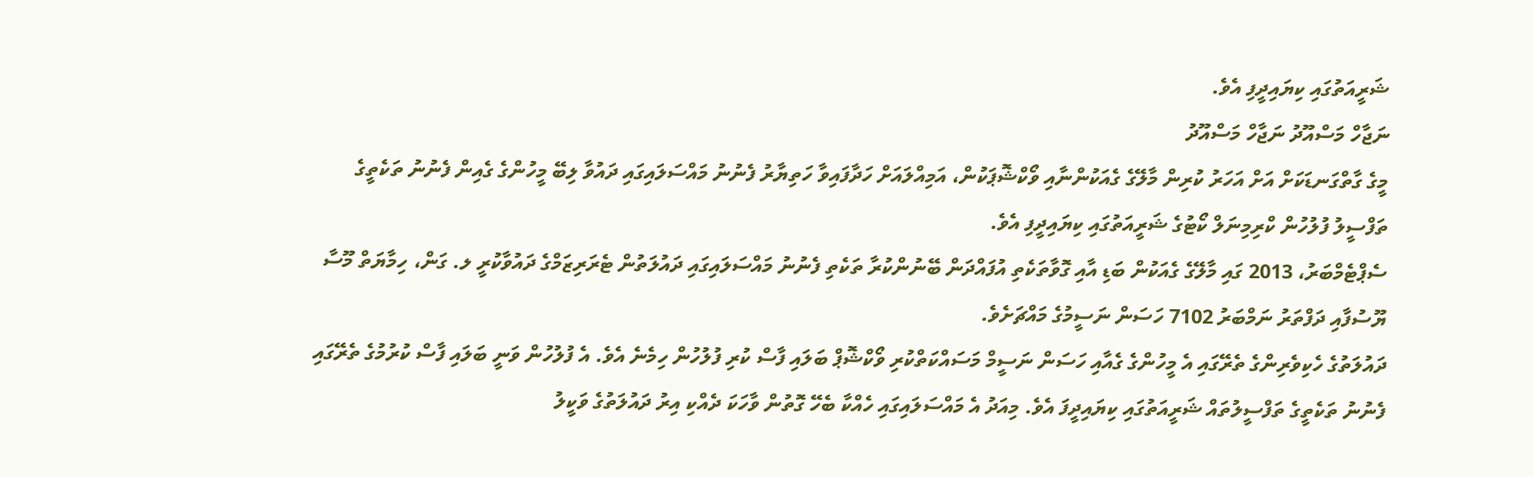ޝަރީއަތުގައި ކިޔައިދީފި އެވެ.
ނަޖާހް މަސްއޫދު ނަޖާހް މަސްއޫދު
މީގެ ގާތްގަނޑަކަށް އަށް އަހަރު ކުރިން މާލޭގެ ގެއަކުންނާއި ވޯކްޝޮޕަކުން، އަމިއްލައަށް ހަދާފައިވާ ހަތިޔާރު ފެނުނު މައްސަލައިގައި ދައުވާ ލިބޭ މީހުންގެ ގެއިން ފެނުނު ތަކެތީގެ ތަފްސީލު ފުލުހުން ކްރިމިނަލް ކޯޓުގެ ޝަރީއަތުގައި ކިޔައިދީފި އެވެ.
ސެޕްޓެމްބަރު، 2013 ގައި މާލޭގެ ގެއަކުން ބަޑި އާއި ގޮވާތަކެތި އުފައްދަން ބޭނުންކުރާ ތަކެތި ފެނުނު މައްސަލައިގައި ދައުލަތުން ޓެރަރިޒަމްގެ ދައުވާކުރީ ލ. ގަން، ހިމާޔަތް މޫސާ ޔޫސުފާއި ދަފްތަރު ނަމްބަރު 7102 ހަސަން ނަސީމުގެ މައްޗަށެވެ.
ދައުލަތުގެ ހެކިވެރިންގެ ތެރޭގައި އެ މީހުންގެ ގެއާއި ހަސަން ނަސީމް މަސައްކަތްކުރި ވޯކްޝޮޕް ބަލައި ފާސް ކުރި ފުލުހުން ހިމެނެ އެވެ. އެ ފުލުހުން ވަނީ ބަލައި ފާސް ކުރުމުގެ ތެރޭގައި ފެނުނު ތަކެތީގެ ތަފްސީލުތައް ޝަރީއަތުގައި ކިޔައިދީފަ އެވެ. މިއަދު އެ މައްސަލައިގައި ހެއްކާ ބެހޭ ގޮތުން ވާހަކަ ދެއްކި އިރު ދައުލަތުގެ ވަކީލު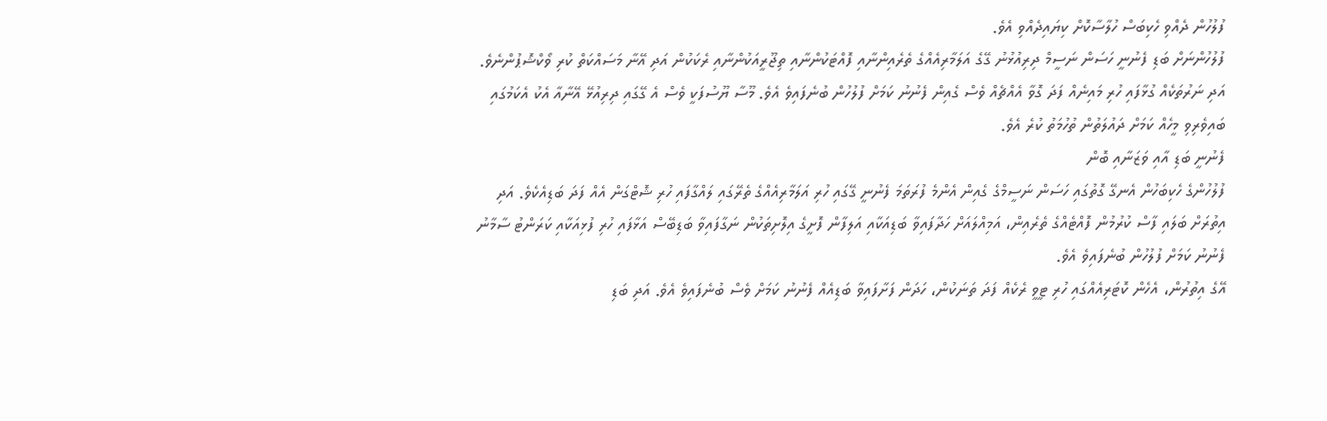ފުލުހުން ދެއްވި ހެކިބަސް ހުލާސާކޮށް ކިޔައިދެއްވި އެވެ.
ފުލުހުންނަށް ބަޑި ފެނުނީ ހަސަން ނަސީމް ދިރިއުޅުނު ގޭގެ އަލަމާރިއެއްގެ ތެރެއިންނާއި ފޮއްޓަކުންނާއި ތިޖޫރީއަކުންނާއި ރެކަކުން އަދި އޭނާ މަސައްކަތް ކުރި ވޯކްޝޮޕުންނެވެ. އަދި ނަރުތަކެއް ގުޅާފައި ހުރި މައިނެއް ފަދަ ގޮވާ އެއްޗެއް ވެސް ގެއިން ފެނުނު ކަމަށް ފުލުހުން ބުނެފައިވެ އެވެ. މޫސާ ޔޫސުފަކީ ވެސް އެ ގޭގައި ދިރިއުޅޭ އޭނާއާ އެކު އެކަމުގައި ބައިވެރިވި މީހެއް ކަމަށް ދައުލަތުން ތުހުމަތު ކުރެ އެވެ.
ފެނުނީ ބަޑި އާއި ވަޒަނާއި ބޮން
ފުލުހުންގެ ހެކިބަހުން އެނގޭ ގޮތުގައި ހަސަން ނަސީމްގެ ގެއިން އެންމެ ފުރަތަމަ ފެނުނީ ގޭގައި ހުރި އަލަމާރިއެއްގެ ތެރޭގައި ލައްގާފައި ހުރި ޝޮޓްގަން އެއް ފަދަ ބަޑިއެކެވެ. އަދި އިތުރަށް ބަލައި ފާސް ކުރުމުން ފޮއްޓެއްގެ ތެރެއިން، އަމިއްލައަށް ހަދާފައިވާ ބަޑިއަކާއި އަލިފާން ފޮށީގެ އިލޮށިތަކުން ނަގާފައިވާ ބަޑިބޭސް އަޅާފައި ހުރި ފުޅިއަކާއި ކަރަންޓު ސާމާނު ފެނުނު ކަމަށް ފުލުހުން ބުނެފައިވެ އެވެ.
އޭގެ އިތުރުން، އެހެން ކޮޓަރިއެއްގައި ހުރި ޓީވީ ރެކެއް ފަދަ ތަނަކުން، ހަދަން ފަށާފައިވާ ބަޑިއެއް ފެނުނު ކަމަށް ވެސް ބުނެފައިވެ އެވެ. އަދި ބަޑި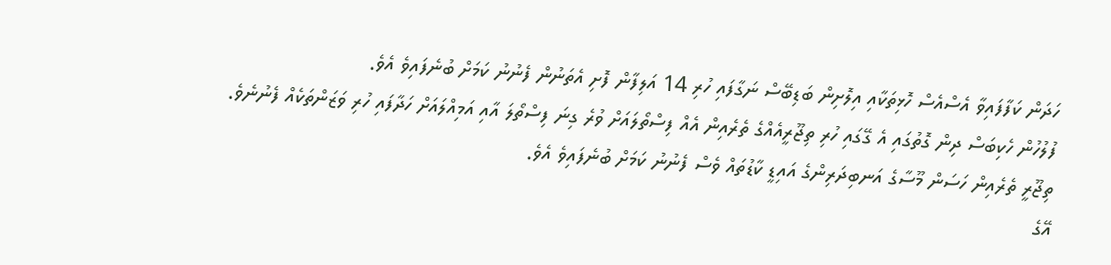ހަދަން ކަފާފައިވާ އެސްއެސް ހޮޅިތަކާއި އިލޮށިން ބަޑިބޭސް ނަގާފައި ހުރި 14 އަލިފާން ފޮށި އެތަނުން ފެނުނު ކަމަށް ބުނެފައިވެ އެވެ.
ފުލުހުން ހެކިބަސް ދިން ގޮތުގައި އެ ގޭގައި ހުރި ތިޖޫރީއެއްގެ ތެރެއިން އެއް ފިސްތޯލައަށް ވުރެ ގިނަ ފިސްތޯލަ އާއި އަމިއްލައަށް ހަދާފައި ހުރި ވަޒަންތަކެއް ފެނުނެވެ. ތިޖޫރީ ތެރެއިން ހަސަން މޫސާގެ އަނބިދަރިންގެ އައިޑީ ކާޑުތައް ވެސް ފެނުނު ކަމަށް ބުނެފައިވެ އެވެ.
އޭގެ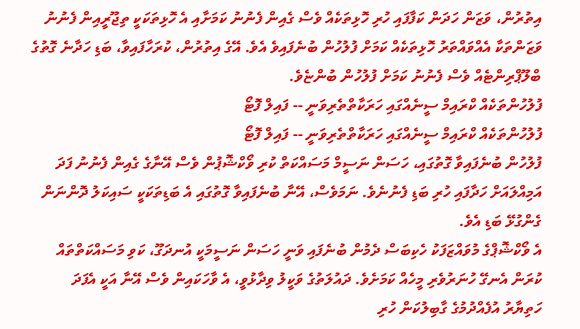އިތުރުން، ވަޒަން ހަދަން ކަފާފައި ހުރި ހޮޅިތަކެއް ވެސް ގެއިން ފެނުނު ކަމަށާއި އެ ހޮޅިތަކަކީ ތިޖޫރީއިން ފެނުނު ވަޒަންތަކާ އެއްވައްތަރު ހޮޅިތަކެއް ކަމަށް ފުލުހުން ބުނެފައިވެ އެވެ. އޭގެ އިތުރުން، ކުރަހާފައިވާ، ބަޑި ހަދާނެ ގޮތުގެ ބްލޫޕްރިންޓެއް ވެސް ފެނުނު ކަމަށް ފުލުހުން ބުންޏެވެ.
ފުލުހުންތަކެއް ކްރައިމް ސީނެއްގައި ހަރަކާތްތެރިވަނީ -- ފައިލް ފޮޓޯ
ފުލުހުންތަކެއް ކްރައިމް ސީނެއްގައި ހަރަކާތްތެރިވަނީ -- ފައިލް ފޮޓޯ
ފުލުހުން ބުނެފައިވާ ގޮތުގައި، ހަސަން ނަސީމް މަސައްކަތް ކުރި ވޯކްޝޮޕުން ވެސް އޭނާގެ ގެއިން ފެނުނު ފަދަ އަމިއްލައަށް ހަދާފައި ހުރި ބަޑި ފެނުނެވެ. ނަމަވެސް، އޭނާ ބުނެފައިވާ ގޮތުގައި އެ ބަޑިތަކަކީ ސައިކަލު ދޮންނަން ގެންގުޅޭ ބަޑި އެވެ.
އެ ވޯކްޝޮޕްގެ މުވައްޒަފަކު ހެކިބަސް ދެމުން ބުނެފައި ވަނީ ހަސަން ނަސީމަކީ އުނދަގޫ، ކަވި މަސައްކަތްތައް ކުރަން އެނގޭ ހުނަރުވެރި މީހެއް ކަމަށެވެ. ދައުލަތުގެ ވަކީލު ވިދާޅުވީ، އެ ވާހަކައިން ވެސް އޭނާ އަކީ އެފަދަ ހަތިޔާރު އުފެއްދުމުގެ ގާބިލުކަން ހުރި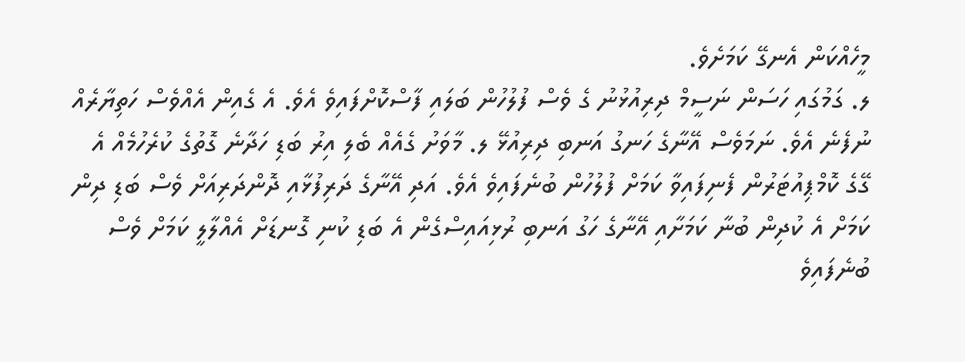މީހެއްކަން އެނގޭ ކަމަށެވެ.
ލ. ގަމުގައި ހަސަން ނަސީމް ދިރިއުޅުނު ގެ ވެސް ފުލުހުން ބަލައި ފާސްކޮށްފައިވެ އެވެ. އެ ގެއިން އެއްވެސް ހަތިޔާރެއް ނުފެނެ އެވެ. ނަމަވެސް އޭނާގެ ހަނގު އަނބި ދިރިއުޅޭ ލ. މާވަށު ގެއެއް ބެލި އިރު ބަޑި ހަދާނެ ގޮތުގެ ކުރެހުމެއް އެ ގޭގެ ކޮމްޕިއުޓަރުން ފެނިފައިވާ ކަމަށް ފުލުހުން ބުނެފައިވެ އެވެ. އަދި އޭނާގެ ދަރިފުޅާއި ދޮންދަރިއަށް ވެސް ބަޑި ދިން ކަމަށް އެ ކުދިން ބުނާ ކަމަށާއި އޭނާގެ ހަގު އަނބި ރުޅިއައިސްގެން އެ ބަޑި ކުނި ގޮނޑަށް އެއްލާލީ ކަމަށް ވެސް ބުނެފައިވެ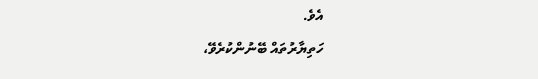އެވެ.
ހަތިޔާރުތައް ބޭނުންކުރެވޭ،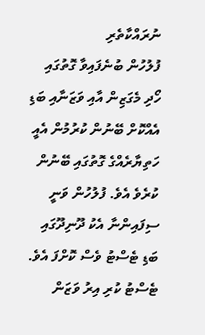ނުރައްކާތެރި
ފުލުހުން ބުނެފައިވާ ގޮތުގައި ހޯދި މެގަޒިން އާއި ވަޒަނާއި ބަޑި އެއްކޮށް ބޭނުން ކުރުމުން އެއީ ހަތިޔާރެއްގެ ގޮތުގައި ބޭނުން ކުރެވެ އެވެ. ފުލުހުން ވަނީ ސިފައިންނާ އެކު ދޫނިދޫގައި ބަޑި ޓެސްޓު ވެސް ކޮށްފަ އެވެ.
ޓެސްޓު ކުރި އިރު ވަޒަން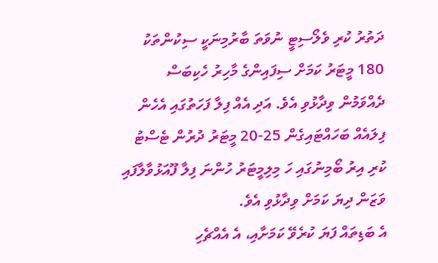ދަތުރު ކުރި ވެލޯސިޓީ ނުވަތަ ބާރުމިނަކީ ސިކުންތަކު 180 މީޓަރު ކަމަށް ސިފައިންގެ މާހިރު ހެކިބަސް ދެއްވަމުން ވިދާޅުވި އެވެ. އަދި އެއް ފިލާ ފަހަތުގައި އެހެން ފިލައެއް ބަހައްޓައިގެން 25-20 މީޓަރު ދުރުން ޓެސްޓު ކުރި އިރު ބޯމިނުގައި ހަ މިލިމީޓަރު ހުންނަ ފިލާ ފޫއަޅުވާލާފައި ވަޒަން ދިޔަ ކަމަށް ވިދާޅުވި އެވެ.
އެ ބަޑިތައް ފަޔަ ކުރެވޭ ކަމަށާއި، އެ އެއްޗެހި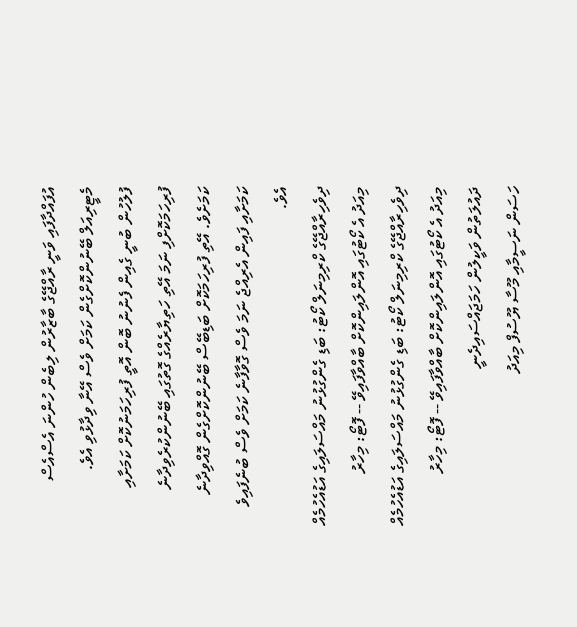އުފައްދާފައި ވަނީ ރާއްޖޭގެ ބާޒާރުން ލިބެން ހުންނަ އެސްއެސް މެޓީރިއަލް ބޭނުންކޮށްގެން ކަމަށް ވެސް އޭނާ ވިދާޅުވި އެވެ.
ފުލުހުން ބުނީ ގެއިން ފެނުނު ބޮން އޮތީ ފުރިހަމަނުކޮށް ކަމަށާއި ފުރިހަމަކޮށްފި ނަމަ އޭތި ހަތިޔާރެއްގެ ގޮތުގައި ބޭނުންކުރެވިދާނެ ކަމަށެވެ. އޭތި ފުރިހަމަކޮށް ބަޑިބޭސް ބޭނުންކޮށްގެން ގޮއްވިދާނެ ކަމަށާއި ފައިން އެރިއްޖެ ނަމަ ވެސް ގޮވާފާނެ ކަމަށް ވެސް ބުނެފައިވެ އެވެ.
ދިވެހިރާއްޖޭގެ ކްރިމިނަލް ކޯޓު: ބަޑި ގެންގުޅުނު މައްސަލައިގެ އަޑުއެހުމެއް މިއަދު އެ ކޯޓުގައި އޮންލައިންކޮށް ބާއްވާފައިވޭ -- ފޮޓޯ: މިހާރު
ދިވެހިރާއްޖޭގެ ކްރިމިނަލް ކޯޓު: ބަޑި ގެންގުޅުނު މައްސަލައިގެ އަޑުއެހުމެއް މިއަދު އެ ކޯޓުގައި އޮންލައިންކޮށް ބާއްވާފައިވޭ -- ފޮޓޯ: މިހާރު
ދައުލަތުން ވަކީލުން ހަމަޖައްސައިދެނީ
ހަސަން ނަސީމާއި މޫސާ ޔޫސުފް މިއަދު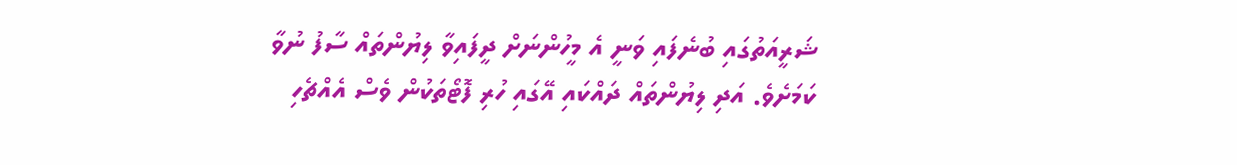ޝަރީއަތުގައި ބުނެފައި ވަނީ އެ މީހުންނަށް ދީފައިވާ ލިޔުންތައް ސާފު ނުވާ ކަމަށެވެ. އަދި ލިޔުންތައް ދައްކައި އޭގައި ހުރި ފޮޓޯތަކުން ވެސް އެއްޗެހި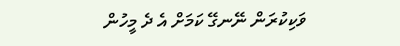ވަކިކުރަން ނޭނގޭ ކަމަށް އެ ދެ މީހުން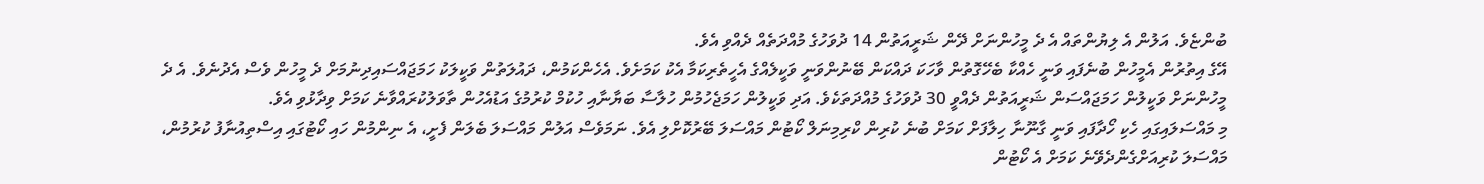ބުންޏެވެ. އަލުން އެ ލިޔުންތައް އެ ދެ މީހުންނަށް ދޭން ޝަރީއަތުން 14 ދުވަހުގެ މުއްދަތެއް ދެއްވި އެވެ.
އޭގެ އިތުރުން އެމީހުން ބުނެފައި ވަނީ ހެއްކާ ބެހޭގޮތުން ވާހަކަ ދައްކަން ބޭނުންވަނީ ވަކީލެއްގެ އެހީތެރިކަމާ އެކު ކަމަށެވެ. އެހެންކަމުން، ދައުލަތުން ވަކީލަކު ހަމަޖައްސައިދިނުމަށް ދެ މީހުން ވެސް އެދުނެވެ. އެ ދެ މީހުންނަށް ވަކީލުން ހަމަޖައްސަން ޝަރީއަތުން ދެއްވީ 30 ދުވަހުގެ މުއްދަތަކެވެ. އަދި ވަކީލުން ހަމަޖެހުމުން ހުލާސާ ބަޔާނާއި ހުކުމް ކުރުމުގެ އަޑުއެހުން ތާވަލުކުރައްވާނެ ކަމަށް ވިދާޅުވި އެވެ.
މި މައްސަލައިގައި ހެކި ހޯދާފައި ވަނީ ގާނޫނާ ހިލާފަށް ކަމަށް ބުނެ ކުރިން ކްރިމިނަލް ކޯޓުން މައްސަލަ ބޭރުކޮށްލި އެވެ. ނަމަވެސް އަލުން މައްސަލަ ބެލަން ފެށީ، އެ ނިންމުން ހައި ކޯޓުގައި އިސްތިއުނާފު ކުރުމުން، މައްސަލަ ކުރިއަށްގެންދެވޭނެ ކަމަށް އެ ކޯޓުން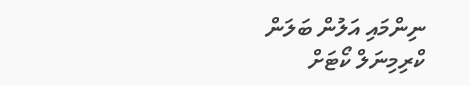ނިންމައި އަލުން ބަލަން ކްރިމިނަލް ކޯޓަށް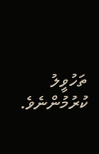ތަހުވީލު ކުރުމުންނެވެ.